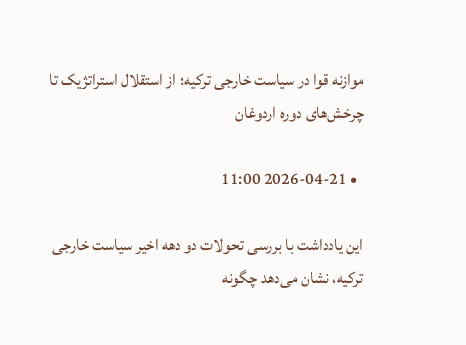موازنه قوا در سیاست خارجی ترکیه؛ از استقلال استراتژیک تا چرخش‌های دوره اردوغان

  • 2026-04-21 11:00

این یادداشت با بررسی تحولات دو دهه اخیر سیاست خارجی ترکیه، نشان می‌دهد چگونه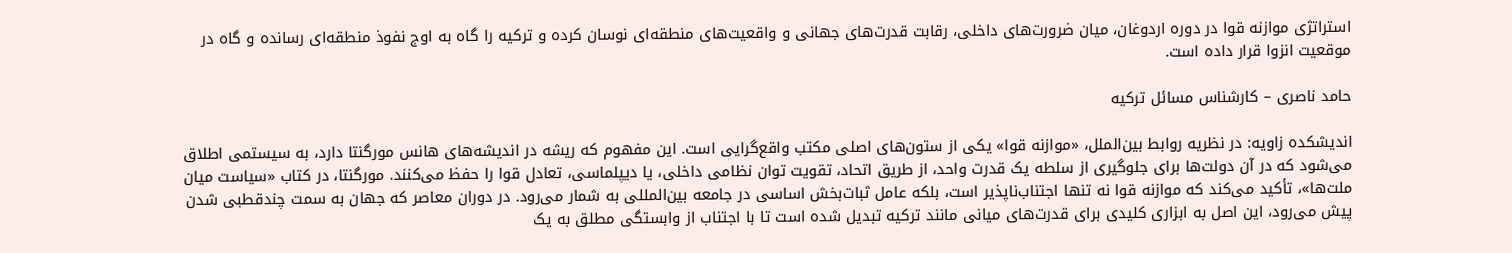استراتژی موازنه قوا در دوره اردوغان، میان ضرورت‌های داخلی، رقابت قدرت‌های جهانی و واقعیت‌های منطقه‌ای نوسان کرده و ترکیه را گاه به اوج نفوذ منطقه‌ای رسانده و گاه در موقعیت انزوا قرار داده است.

حامد ناصری – کارشناس مسائل ترکیه

اندیشکده زاویه: در نظریه روابط بین‌الملل، «موازنه قوا» یکی از ستون‌های اصلی مکتب واقع‌گرایی است. این مفهوم که ریشه در اندیشه‌های هانس مورگنتا دارد، به سیستمی اطلاق می‌شود که در آن دولت‌ها برای جلوگیری از سلطه یک قدرت واحد، از طریق اتحاد، تقویت توان نظامی داخلی، یا دیپلماسی، تعادل قوا را حفظ می‌کنند. مورگنتا، در کتاب «سیاست میان ملت‌ها»، تأکید می‌کند که موازنه قوا نه تنها اجتناب‌ناپذیر است، بلکه عامل ثبات‌بخش اساسی در جامعه بین‌المللی به شمار می‌رود. در دوران معاصر که جهان به سمت چندقطبی شدن پیش می‌رود، این اصل به ابزاری کلیدی برای قدرت‌های میانی مانند ترکیه تبدیل شده است تا با اجتناب از وابستگی مطلق به یک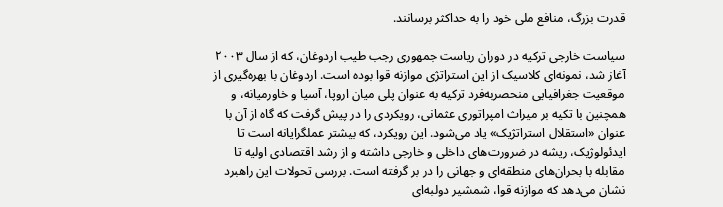قدرت بزرگ، منافع ملی خود را به حداکثر برسانند.

سیاست خارجی ترکیه در دوران ریاست جمهوری رجب طیب اردوغان، که از سال ۲۰۰۳ آغاز شد، نمونه‌ای کلاسیک از این استراتژی موازنه قوا بوده است. اردوغان با بهره‌گیری از موقعیت جغرافیایی منحصربه‌فرد ترکیه به عنوان پلی میان اروپا، آسیا و خاورمیانه، و همچنین با تکیه بر میراث امپراتوری عثمانی، رویکردی را در پیش گرفت که گاه از آن با عنوان «استقلال استراتژیک» یاد می‌شود. این رویکرد، که بیشتر عملگرایانه است تا ایدئولوژیک، ریشه در ضرورت‌های داخلی و خارجی داشته و از رشد اقتصادی اولیه تا مقابله با بحران‌های منطقه‌ای و جهانی را در بر گرفته است. بررسی تحولات این راهبرد نشان می‌دهد که موازنه قوا، شمشیر دولبه‌ای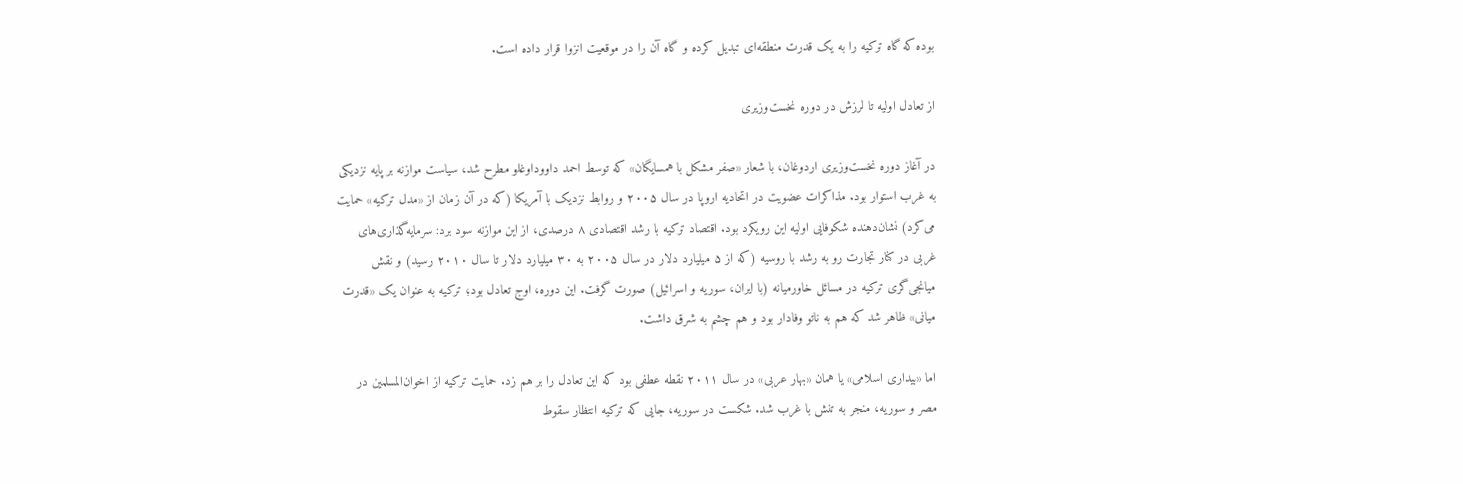بوده که گاه ترکیه را به یک قدرت منطقه‌ای تبدیل کرده و گاه آن را در موقعیت انزوا قرار داده است.

از تعادل اولیه تا لرزش در دوره نخست‌وزیری

در آغاز دوره نخست‌وزیری اردوغان، با شعار «صفر مشکل با همسایگان» که توسط احمد داووداوغلو مطرح شد، سیاست موازنه بر پایه نزدیکی به غرب استوار بود. مذاکرات عضویت در اتحادیه اروپا در سال ۲۰۰۵ و روابط نزدیک با آمریکا (که در آن زمان از «مدل ترکیه» حمایت می‌کرد) نشان‌دهنده شکوفایی اولیه این رویکرد بود. اقتصاد ترکیه با رشد اقتصادی ۸ درصدی، از این موازنه سود برد: سرمایه‌گذاری‌های غربی در کنار تجارت رو به رشد با روسیه (که از ۵ میلیارد دلار در سال ۲۰۰۵ به ۳۰ میلیارد دلار تا سال ۲۰۱۰ رسید) و نقش میانجی‌گری ترکیه در مسائل خاورمیانه (با ایران، سوریه و اسرائیل) صورت گرفت. این دوره، اوج تعادل بود؛ ترکیه به عنوان یک «قدرت میانی» ظاهر شد که هم به ناتو وفادار بود و هم چشم به شرق داشت.

اما «بیداری اسلامی» یا همان «بهار عربی» در سال ۲۰۱۱ نقطه عطفی بود که این تعادل را بر هم زد. حمایت ترکیه از اخوان‌المسلمین در مصر و سوریه، منجر به تنش با غرب شد. شکست در سوریه، جایی که ترکیه انتظار سقوط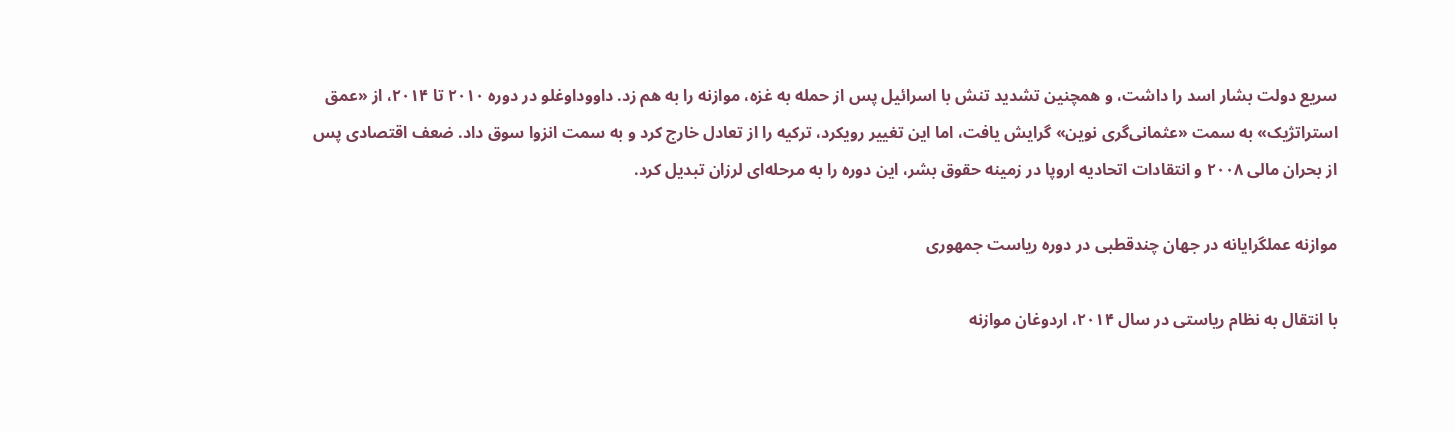سریع دولت بشار اسد را داشت، و همچنین تشدید تنش با اسرائیل پس از حمله به غزه، موازنه را به هم زد. داووداوغلو در دوره ۲۰۱۰ تا ۲۰۱۴، از «عمق استراتژیک» به سمت «عثمانی‌گری نوین» گرایش یافت، اما این تغییر رویکرد، ترکیه را از تعادل خارج کرد و به سمت انزوا سوق داد. ضعف اقتصادی پس از بحران مالی ۲۰۰۸ و انتقادات اتحادیه اروپا در زمینه حقوق بشر، این دوره را به مرحله‌ای لرزان تبدیل کرد.

موازنه عملگرایانه در جهان چندقطبی در دوره ریاست جمهوری

با انتقال به نظام ریاستی در سال ۲۰۱۴، اردوغان موازنه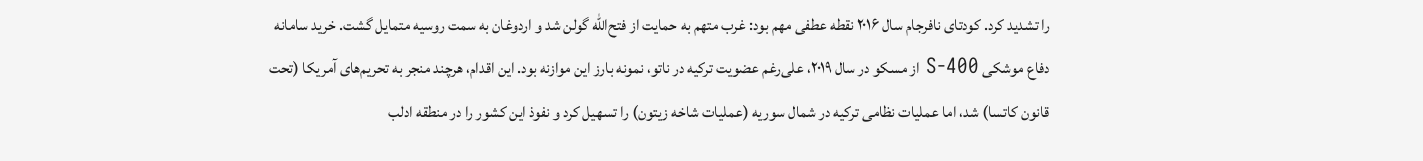را تشدید کرد. کودتای نافرجام سال ۲۰۱۶ نقطه عطفی مهم بود: غرب متهم به حمایت از فتح‌الله گولن شد و اردوغان به سمت روسیه متمایل گشت. خرید سامانه دفاع موشکی S-400 از مسکو در سال ۲۰۱۹، علی‌رغم عضویت ترکیه در ناتو، نمونه بارز این موازنه بود. این اقدام، هرچند منجر به تحریم‌های آمریکا (تحت قانون کاتسا) شد، اما عملیات نظامی ترکیه در شمال سوریه (عملیات شاخه زیتون) را تسهیل کرد و نفوذ این کشور را در منطقه ادلب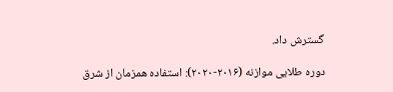گسترش داد.

دوره طلایی موازنه (۲۰۱۶-۲۰۲۰): استفاده همزمان از شرق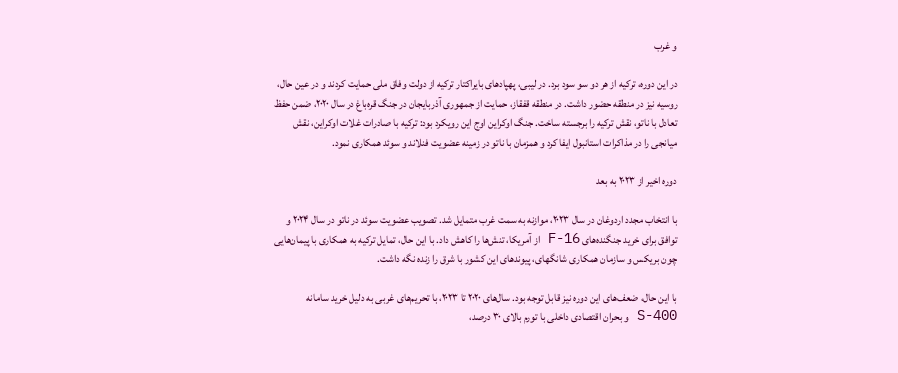و غرب

در این دوره، ترکیه از هر دو سو سود برد. در لیبی، پهپادهای بایراکتار ترکیه از دولت وفاق ملی حمایت کردند و در عین حال، روسیه نیز در منطقه حضور داشت. در منطقه قفقاز، حمایت از جمهوری آذربایجان در جنگ قره‌باغ در سال ۲۰۲۰، ضمن حفظ تعادل با ناتو، نقش ترکیه را برجسته ساخت. جنگ اوکراین اوج این رویکرد بود: ترکیه با صادرات غلات اوکراین، نقش میانجی را در مذاکرات استانبول ایفا کرد و همزمان با ناتو در زمینه عضویت فنلاند و سوئد همکاری نمود.

دوره اخیر از ۲۰۲۳ به بعد

با انتخاب مجدد اردوغان در سال ۲۰۲۳، موازنه به سمت غرب متمایل شد. تصویب عضویت سوئد در ناتو در سال ۲۰۲۴ و توافق برای خرید جنگنده‌های F-16 از آمریکا، تنش‌ها را کاهش داد. با این حال، تمایل ترکیه به همکاری با پیمان‌هایی چون بریکس و سازمان همکاری شانگهای، پیوندهای این کشور با شرق را زنده نگه داشت.

با این حال، ضعف‌های این دوره نیز قابل توجه بود. سال‌های ۲۰۲۰ تا ۲۰۲۳، با تحریم‌های غربی به دلیل خرید سامانه S-400 و بحران اقتصادی داخلی با تورم بالای ۳۰ درصد،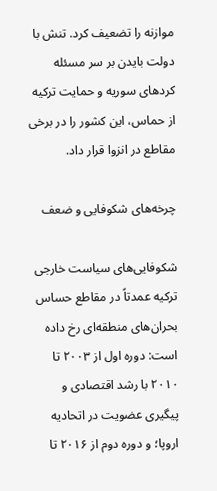موازنه را تضعیف کرد. تنش با دولت بایدن بر سر مسئله کردهای سوریه و حمایت ترکیه از حماس، این کشور را در برخی مقاطع در انزوا قرار داد.

چرخه‌های شکوفایی و ضعف

شکوفایی‌های سیاست خارجی ترکیه عمدتاً در مقاطع حساس بحران‌های منطقه‌ای رخ داده است: دوره اول از ۲۰۰۳ تا ۲۰۱۰ با رشد اقتصادی و پیگیری عضویت در اتحادیه اروپا؛ و دوره دوم از ۲۰۱۶ تا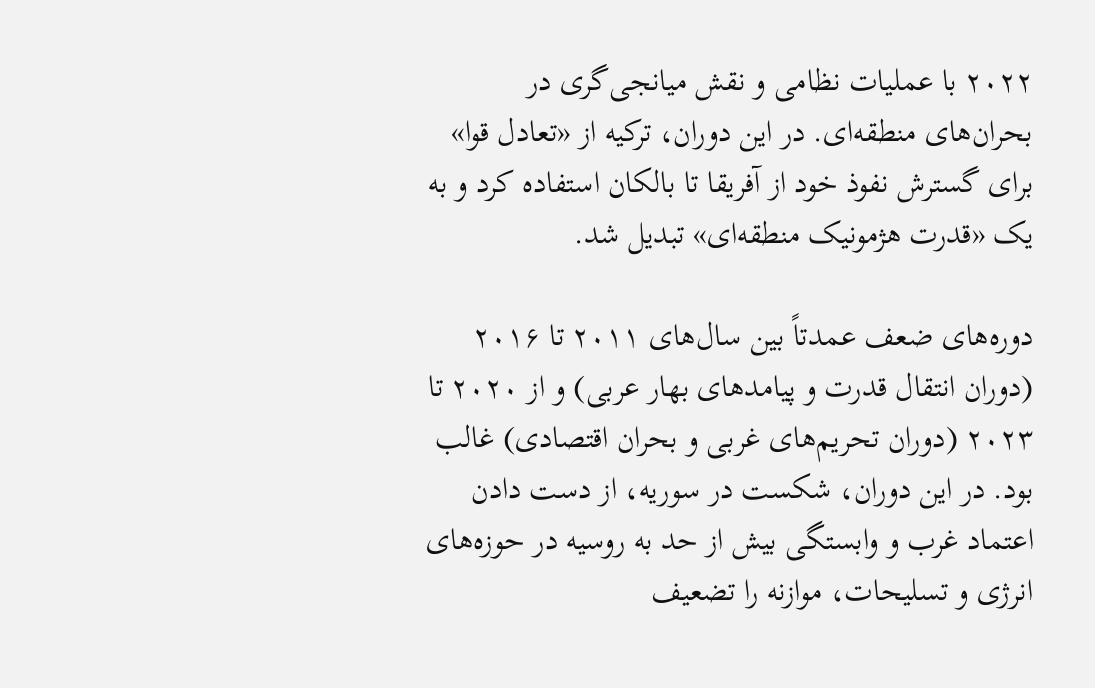۲۰۲۲ با عملیات نظامی و نقش میانجی‌گری در بحران‌های منطقه‌ای. در این دوران، ترکیه از «تعادل قوا» برای گسترش نفوذ خود از آفریقا تا بالکان استفاده کرد و به یک «قدرت هژمونیک منطقه‌ای» تبدیل شد.

دوره‌های ضعف عمدتاً بین سال‌های ۲۰۱۱ تا ۲۰۱۶ (دوران انتقال قدرت و پیامدهای بهار عربی) و از ۲۰۲۰ تا ۲۰۲۳ (دوران تحریم‌های غربی و بحران اقتصادی) غالب بود. در این دوران، شکست در سوریه، از دست دادن اعتماد غرب و وابستگی بیش از حد به روسیه در حوزه‌های انرژی و تسلیحات، موازنه را تضعیف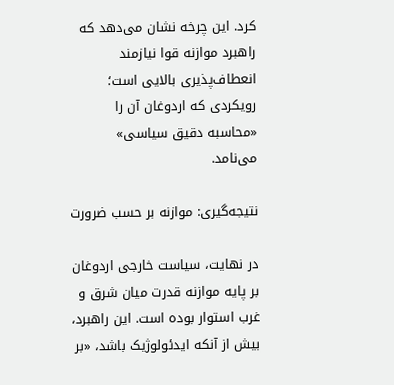کرد. این چرخه نشان می‌دهد که راهبرد موازنه قوا نیازمند انعطاف‌پذیری بالایی است؛ رویکردی که اردوغان آن را «محاسبه دقیق سیاسی» می‌نامد.

نتیجه‌گیری: موازنه بر حسب ضرورت

در نهایت، سیاست خارجی اردوغان بر پایه موازنه قدرت میان شرق و غرب استوار بوده است. این راهبرد، بیش از آنکه ایدئولوژیک باشد، «بر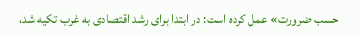حسب ضرورت» عمل کرده است: در ابتدا برای رشد اقتصادی به غرب تکیه شد،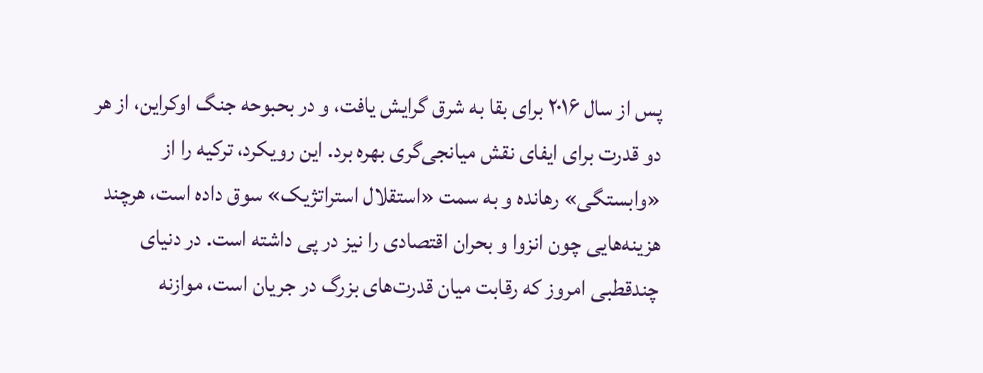پس از سال ۲۰۱۶ برای بقا به شرق گرایش یافت، و در بحبوحه جنگ اوکراین، از هر دو قدرت برای ایفای نقش میانجی‌گری بهره برد. این رویکرد، ترکیه را از «وابستگی» رهانده و به سمت «استقلال استراتژیک» سوق داده است، هرچند هزینه‌هایی چون انزوا و بحران اقتصادی را نیز در پی داشته است. در دنیای چندقطبی امروز که رقابت میان قدرت‌های بزرگ در جریان است، موازنه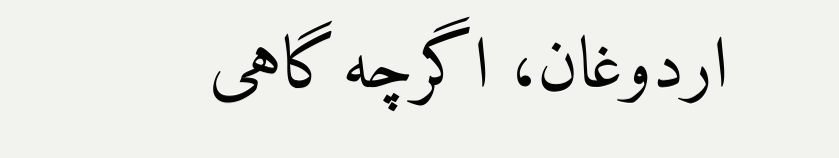اردوغان، اگرچه گاهی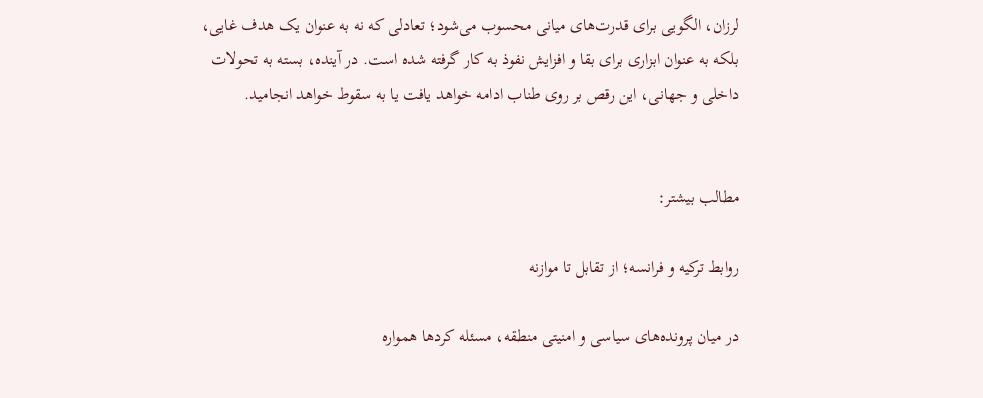لرزان، الگویی برای قدرت‌های میانی محسوب می‌شود؛ تعادلی که نه به عنوان یک هدف غایی، بلکه به عنوان ابزاری برای بقا و افزایش نفوذ به کار گرفته شده است. در آینده، بسته به تحولات داخلی و جهانی، این رقص بر روی طناب ادامه خواهد یافت یا به سقوط خواهد انجامید.


مطالب بیشتر:

روابط ترکیه و فرانسه؛ از تقابل تا موازنه

در میان پرونده‌های سیاسی و امنیتی منطقه، مسئله کردها همواره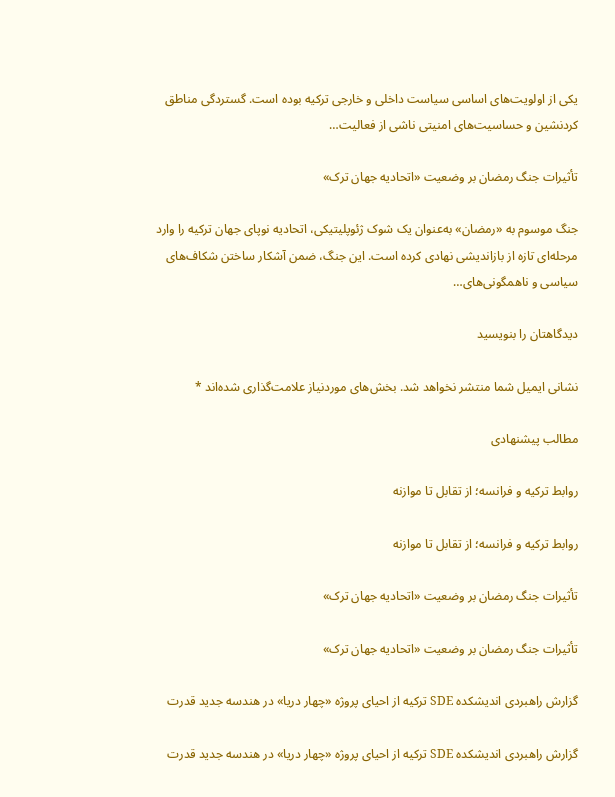یکی از اولویت‌های اساسی سیاست داخلی و خارجی ترکیه بوده است. گستردگی مناطق کردنشین و حساسیت‌های امنیتی ناشی از فعالیت…

تأثیرات جنگ رمضان بر وضعیت «اتحادیه جهان ترک»

جنگ موسوم به «رمضان» به‌عنوان یک شوک ژئوپلیتیکی، اتحادیه نوپای جهان ترکیه را وارد مرحله‌ای تازه از بازاندیشی نهادی کرده است. این جنگ، ضمن آشکار ساختن شکاف‌های سیاسی و ناهمگونی‌های…

دیدگاهتان را بنویسید

نشانی ایمیل شما منتشر نخواهد شد. بخش‌های موردنیاز علامت‌گذاری شده‌اند *

مطالب پیشنهادی

روابط ترکیه و فرانسه؛ از تقابل تا موازنه

روابط ترکیه و فرانسه؛ از تقابل تا موازنه

تأثیرات جنگ رمضان بر وضعیت «اتحادیه جهان ترک»

تأثیرات جنگ رمضان بر وضعیت «اتحادیه جهان ترک»

گزارش راهبردی اندیشکده SDE ترکیه از احیای پروژه «چهار دریا» در هندسه جدید قدرت

گزارش راهبردی اندیشکده SDE ترکیه از احیای پروژه «چهار دریا» در هندسه جدید قدرت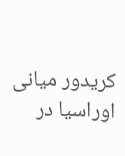کریدور میانی اوراسیا در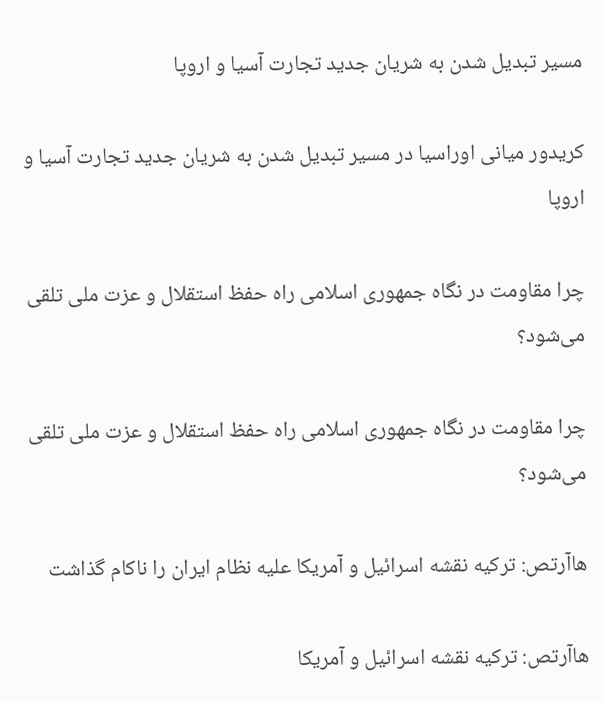مسیر تبدیل شدن به شریان جدید تجارت آسیا و اروپا

کریدور میانی اوراسیا در مسیر تبدیل شدن به شریان جدید تجارت آسیا و اروپا

چرا مقاومت در نگاه جمهوری اسلامی راه حفظ استقلال و عزت ملی تلقی می‌شود؟

چرا مقاومت در نگاه جمهوری اسلامی راه حفظ استقلال و عزت ملی تلقی می‌شود؟

هاآرتص: ترکیه نقشه اسرائیل و آمریکا علیه نظام ایران را ناکام گذاشت

هاآرتص: ترکیه نقشه اسرائیل و آمریکا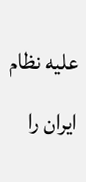علیه نظام ایران را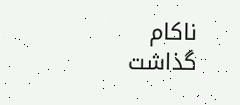ناکام گذاشت